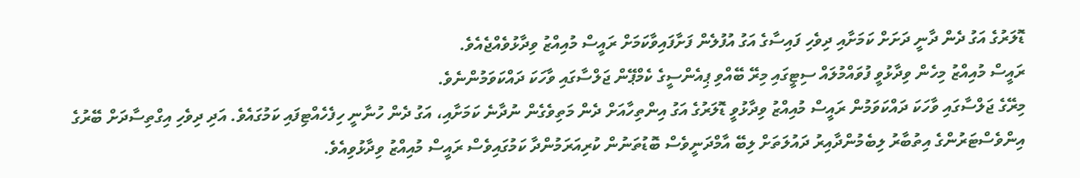ޑޮލަރުގެ އަގު ދެން ދާނީ ދަށަށް ކަމަށާއި ދިވެހި ފައިސާގެ އަގު އުފުލެން ފަށާފައިވާކަމަށް ރައީސް މުއިއްޒު ވިދާޅުވެއްޖެއެވެ.
ރައީސް މުއިއްޒު މިހެން ވިދާޅުވީ ފުވައްމުލައް ސިޓީގައި މިރޭ ބޭއްވި ޕިއެންސީގެ ކެމްޕޭން ޖަލްސާގައި ވާހަކަ ދައްކަވަމުންނެވެ.
މިރޭގެ ޖަލްސާގައި ވާހަކަ ދައްކަވަމުން ރައީސް މުއިއްޒު ވިދާޅުވީ ޑޮލަރުގެ އަގު އިންތިހާއަށް ދެން މަތިވެގެން ނުދާނެ ކަމަށާއި، އަގު ދެން ހުނާނީ ހިފެހެއްޓިފައި ކަމުގައެވެ. އަދި ދިވެހި އިގްތިސާދަށް ބޭރުގެ އިންވެސްޓަރުންގެ އިތުބާރު ލިބެމުންދާއިރު ދައުލަތަށް ލިބޭ އާމްދަނީވެސް ބޮޑުތަނުން ކުރިއަރަމުންދާ ކަމުގައިވެސް ރައީސް މުއިއްޒު ވިދާޅުވިއެވެ.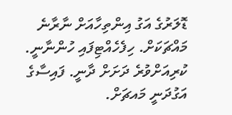ޑޮލަރުގެ އަގު އިންތިހާއަށް ނާރާނެ މައްޗަކަށް. ހިފެހެއްޓިފައި ހުންނާނީ. ކުރިއަށްވުރެ ދަށަށް ދާނީ. ފައިސާގެ އަގުދަނީ މައޗަށް.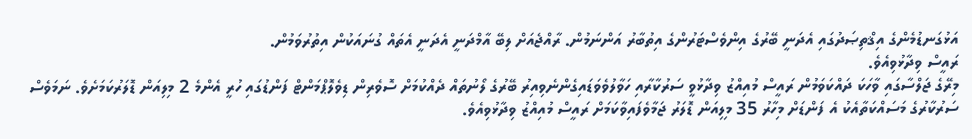އަޅުގަނޑުމެންގެ އިޤްތިޞަދުގައި އެދަނީ ބޭރުގެ އިންވެސްޓަރުންގެ އިތުބާރު އަންނަމުން. ރާއްޖެއަށް ލިބޭ އާމްދަނީ އެދަނީ އެތައް ގުނައަކުން އިތުރުވަމުން.
ރައީސް ވިދާޅުވިއެވެ.
މިރޭގެ ޖަލްސާގައި ވާހަކަ ދައްކަވަމުން ރައީސް މުއިއްޒު ވިދާޅުވީ ސަރުކާރާއި ހަވާލުވެވަޑައިގެންނެވިއިރު ބޭރުގެ ލޯނުތައް ދެއްކުމަށް ސޮވެރިން ޑިވެލޮޕްމަންޓް ފަންޑުގައި ހުރީ އެންމެ 2 މިލިއަން ޑޮލަރުކަމަށެވެ. ނަމަވެސް ސަރުކާރުގެ މަސައްކަތާއެކު އެ ފަންޑަށް މިހާރު 35 މިލިއަން ޑޮލަރު ޖަމާވެފައިވާކަމަށް ރައީސް މުއިއްޒު ވިދާޅުވިއެވެ.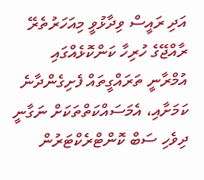އަދި ރައީސް ވިދާޅުވީ މިއަހަރުތެރޭ ރާއްޖޭގެ ހުރިހާ ކަންކޮޅެއްގައި އުމްރާނީ ތަރައްގީތައް ފެށިގެންދާނެ ކަމަށާއި، އެމަސައްކަތްތަކަށް ނަގާނީ ދިވެހި ސަބް ކޮންޓްރެކްޓަރުން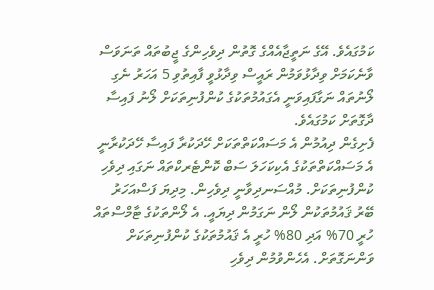ކަމުގައެވެ. އޭގެ ނަތީޖާއެއްގެ ގޮތުން ދިވެހިންގެ ޖީބުތައް ތަނަވަސް ވާނެކަމަށް ވިދާޅުވަމުން ރައީސް ވިދާޅުވީ ފާއިތުވި 5 އަހަރު ނެގި ލޯނުތައް ނަގާފައިވަނީ އެގައުމުތަކުގެ ކުންފުނިތަކަށް ލޯނު ފައިސާ ދާގޮތަށް ކަމުގައެވެ.
ފެށިގެން ދިއުމުން އެ މަސައްކަތްތަކަށް ހޭދަކުރާ ފައިސާ ހޭދަކުރާނީ އެ މަސައްކަތްތަކުގެ އެކިކަހަލަ ސަބް ކޮންޓެރކްތައް ނަގައި ދިވެހި ކުންފުނިތަކަށް. މުއްސަނދިވާނީ ދިވެހިން. މިދިޔަ ފަސްއަހަރު ބޭރު ޤައުމުތަކުން ލޯން ނަގަމުން ދިޔައީ. އެ ލޯންތަކުގެ ޓާމްސްތައް ހުރީ 70% އަދި 80% ހުރީ އެ ޤައުމުތަކުގެ ކުންފުނިތަކަށް ވަންނަގޮތަށް. އެހެންވުމުން ދިވެހި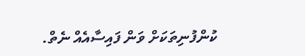ކުންފުނިތަކަށް ވަން ފައިސާއެއް ނެތް.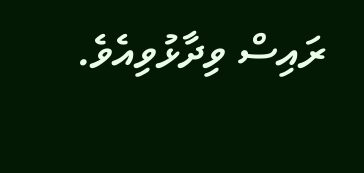ރައިސް ވިދާޅުވިއެވެ.